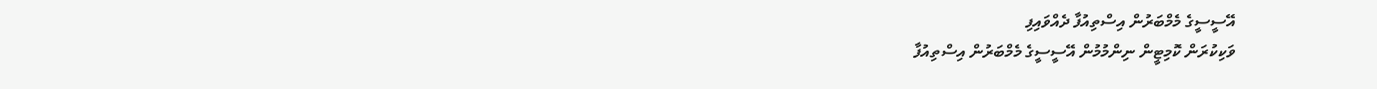އޭސީސީގެ މެމްބަރުން އިސްތިއުފާ ދެއްވައިފި
ވަކިކުރަން ކޮމިޓީން ނިންމުމުން އޭސީސީގެ މެމްބަރުން އިސްތިއުފާ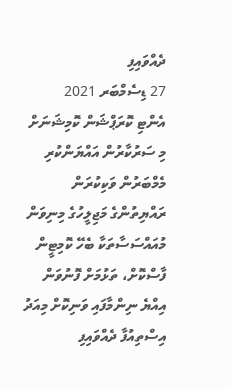ދެއްވައިފި
27 ޑިސެމްބަރ 2021
އެންޓި ކޮރަޕްޝަން ކޮމިޝަނަށް މި ސަރުކާރުން އައްޔަންކުރި މެމްބަރުން ވަކިކުރަން ރައްޔިތުންގެ މަޖިލީހުގެ މިނިވަން މުއައްސަސާތަކާ ބެހޭ ކޮމިޓީން ފާސްކޮށް، ތަޅުމަށް ފޮނުވަން އިއްޔެ ނިންމާފައި ވަނިކޮށް މިއަދު އިސްތިއުފާ ދެއްވައިފި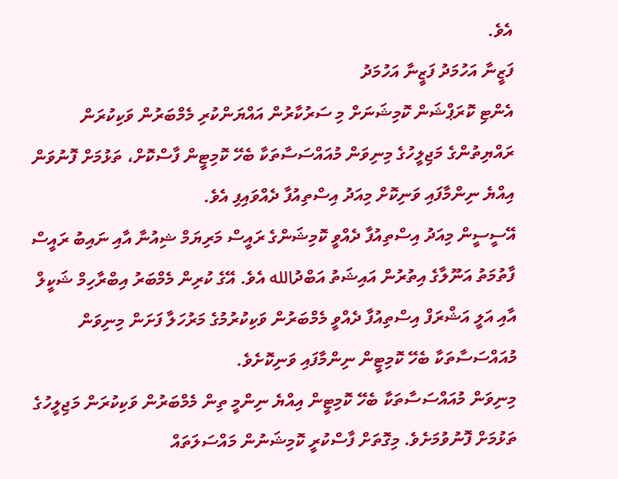އެވެ.
ފަޒީނާ އަހުމަދު ފަޒީނާ އަހުމަދު
އެންޓި ކޮރަޕްޝަން ކޮމިޝަނަށް މި ސަރުކާރުން އައްޔަންކުރި މެމްބަރުން ވަކިކުރަން ރައްޔިތުންގެ މަޖިލީހުގެ މިނިވަން މުއައްސަސާތަކާ ބެހޭ ކޮމިޓީން ފާސްކޮށް، ތަޅުމަށް ފޮނުވަން އިއްޔެ ނިންމާފައި ވަނިކޮށް މިއަދު އިސްތިއުފާ ދެއްވައިފި އެވެ.
އޭސީސީން މިއަދު އިސްތިއުފާ ދެއްވީ ކޮމިޝަންގެ ރައީސް މަރިޔަމް ޝިއުނާ އާއި ނައިބު ރައީސް ފާތުމަތު އަނޫލާގެ އިތުރުން އައިޝަތު އަބްދުالله އެވެ. އޭގެ ކުރިން މެމްބަރު އިބްރާހިމް ޝަކީލް އާއި އަލީ އަޝްރަފް އިސްތިއުފާ ދެއްވީ މެމްބަރުން ވަކިކުރުމުގެ މަރުހަލާ ފަށަން މިނިވަން މުއައްސަސާތަކާ ބެހޭ ކޮމިޓީން ނިންމާފައި ވަނިކޮށެވެ.
މިނިވަން މުއައްސަސާތަކާ ބެހޭ ކޮމިޓީން އިއްޔެ ނިންމީ ތިން މެމްބަރުން ވަކިކުރަން މަޖިލީހުގެ ތަޅުމަށް ފޮނުވުމަށެވެ. މިގޮތަށް ފާސްކުރީ ކޮމިޝަނުން މައްސަލަތައް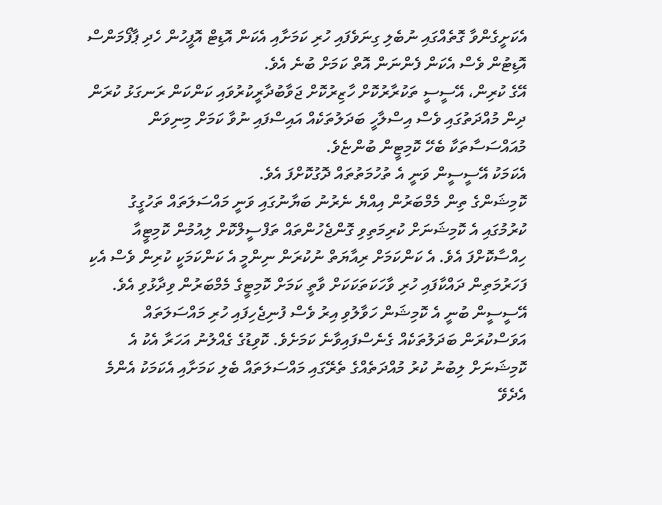އެކަށީގެންވާ ގޮތެއްގައި ނުބެލި ގިނަވެފައި ހުރި ކަމަށާއި އެކަން އޮޑިޓް އޮފީހުން ހެދި ޕާފޯމަންސް އޮޑިޓުން ވެސް އެކަން ފެންނަން އޮތް ކަމަށް ބުނެ އެވެ.
އޭގެ ކުރިން، އޭސީސީ ތަކުރާރުކޮށް ހާޒިރުކޮށް ޖަވާބުދާރީކުރުވައި ކަންކަން ރަނގަޅު ކުރަން ދިން މުއްދަތުގައި ވެސް އިސްލާހީ ބަދަލުތަކެއް އައިސްފައި ނުވާ ކަމަށް މިނިވަން މުއައްސަސާތަކާ ބެހޭ ކޮމިޓީން ބުންޏެވެ.
އެކަމަކު އޭސީސީން ވަނީ އެ ތުހުމަތުތައް ދޮގުކޮށްފަ އެވެ.
ކޮމިޝަންގެ ތިން މެމްބަރުން އިއްޔެ ނެރުނު ބަޔާނުގައި ވަނީ މައްސަލަތައް ތަހުގީގު ކުރުމުގައި އެ ކޮމިޝަނަށް ކުރިމަތިވި ގޮންޖެހުންތައް ތަފްސީލްކޮށް ލިއުމުން ކޮމިޓީއާ ހިއްސާކޮށްފަ އެވެ. އެ ކަންކަމަށް ރިއާޔަތް ނުކުރަން ނިންމީ އެ ކަންކަމަކީ ކުރިން ވެސް އެކި ފަހަރުމަތިން ދައްކާފައި ހުރި ވާހަކަތަކަކަށް ވާތީ ކަމަށް ކޮމިޓީގެ މެމްބަރުން ވިދާޅުވި އެވެ.
އޭސީސީން ބުނީ އެ ކޮމިޝަން ހަވާލުވި އިރު ވެސް ފުނިޖެހިފައި ހުރި މައްސަލަތައް އަވަސްކުރަން ބަދަލުތަކެއް ގެނެސްފައިވާނެ ކަމަށެވެ. ކޮވިޑުގެ ގެއްލުނު އަހަރާ އެކު އެ ކޮމިޝަނަށް ލިބުނު ކުރު މުއްދަތެއްގެ ތެރޭގައި މައްސަލަތައް ބެލި ކަމަށާއި އެކަމަކު އެންމެ އެދެވޭ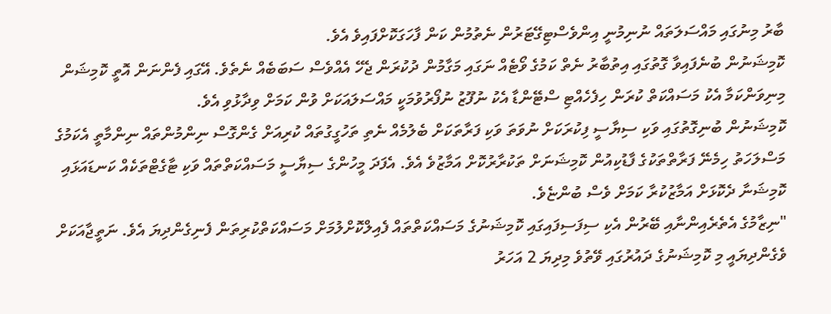ބާރު މިނުގައި މައްސަލަތައް ނުނިމުނީ އިންވެސްޓިގޭޓަރުން ނެތުމުން ކަން ފާހަގަކޮށްފައިވެ އެވެ.
ކޮމިޝަނުން ބުނެފައިވާ ގޮތުގައި އިތުބާރު ނެތް ކަމުގެ ވޯޓެއް ނަގައި މަގާމުން ދުކުރަން ޖެހޭ އެއްވެސް ސަބަބެއް ނެތެވެ. އޭގައި ފެންނަން އޮތީ ކޮމިޝަން މިނިވަންކަމާ އެކު މަސައްކަތް ކުރަން ހިފެހެއްޓި ސްޓޭންޑާ އެކު ނުފޫޒު ނުފޯރުވުމަކީ މައްސަލައަކަށް ވުން ކަމަށް ވިދާޅުވި އެވެ.
ކޮމިޝަނުން ބުނިގޮތުގައި ވަކި ސިޔާސީ ފިކުރަކަށް ނުވަތަ ވަކި ފަރާތަކަށް ބެލުމެއް ނެތި ތަހުގީގުތައް ކުރިއަށް ގެންގޮސް ނިންމުންތައް ނިންމާތީ އެކަމުގެ މަސްލަހަތު ހިމެނޭ ފަރާތްތަކުގެ ފާޑުކިއުން ކޮމިޝަނަށް ތަކުރާރުކޮށް އަމާޒުވެ އެވެ. އެފަދަ މީހުންގެ ސިޔާސީ މަސައްކަތްތައް ވަކި ޓާގެޓްތަކެއް ކަނޑައަޅައި ކޮމިޝަނާ ދެކޮޅަށް އަމާޒުކުރާ ކަމަށް ވެސް ބުންޏެވެ.
"ނިޒާމުގެ އެތެރެއިންނާއި ބޭރުން އެކި ސިފަސިފައިގައި ކޮމިޝަނުގެ މަސައްކަތްތައް ފެއިލްކޮށްލުމަށް މަސައްކަތްކުރިތަން ފެނިގެންދިޔަ އެވެ. ނަތީޖާއަކަށް ވެގެންދިޔައީ މި ކޮމިޝަނުގެ ދައުރުގައި ވޭތުވެ މިދިޔަ 2 އަހަރު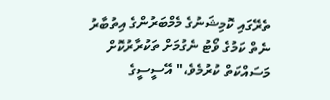ތެރޭގައި ކޮމިޝަނުގެ މެމްބަރުންގެ އިތުބާރު ނެތް ކަމުގެ ވޯޓު ނެގުމަށް ތަކުރާރުކޮށް މަސައްކަތް ކުރުމެވެ،" އޭސީސީގެ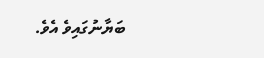ބަޔާނުގައިވެ އެވެ.